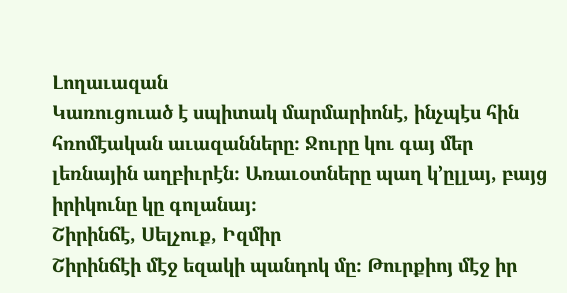Լողաւազան
Կառուցուած է սպիտակ մարմարիոնէ, ինչպէս հին հռոմէական աւազանները։ Ջուրը կու գայ մեր լեռնային աղբիւրէն։ Առաւօտները պաղ կ՚ըլլայ, բայց իրիկունը կը գոլանայ։
Շիրինճէ, Սելչուք, Իզմիր
Շիրինճէի մէջ եզակի պանդոկ մը։ Թուրքիոյ մէջ իր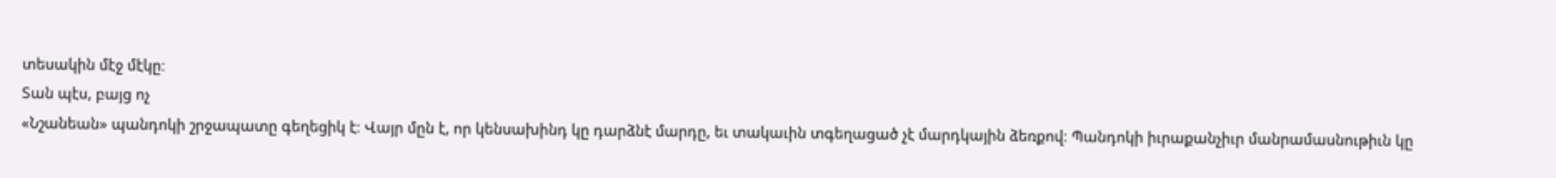տեսակին մէջ մէկը։
Տան պէս, բայց ոչ
«Նշանեան» պանդոկի շրջապատը գեղեցիկ է։ Վայր մըն է, որ կենսախինդ կը դարձնէ մարդը, եւ տակաւին տգեղացած չէ մարդկային ձեռքով։ Պանդոկի իւրաքանչիւր մանրամասնութիւն կը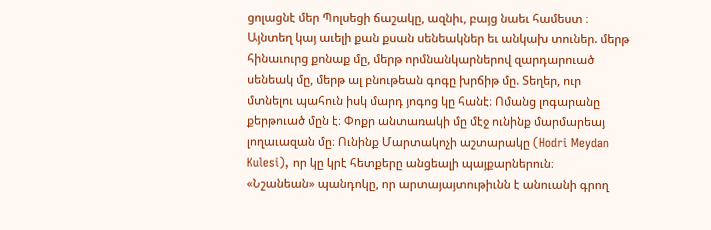ցոլացնէ մեր Պոլսեցի ճաշակը, ազնիւ, բայց նաեւ համեստ ։
Այնտեղ կայ աւելի քան քսան սենեակներ եւ անկախ տուներ. մերթ հինաւուրց քոնաք մը, մերթ որմնանկարներով զարդարուած սենեակ մը, մերթ ալ բնութեան գոգը խրճիթ մը. Տեղեր, ուր մտնելու պահուն իսկ մարդ յոգոց կը հանէ։ Ոմանց լոգարանը քերթուած մըն է։ Փոքր անտառակի մը մէջ ունինք մարմարեայ լողաւազան մը։ Ունինք Մարտակոչի աշտարակը (Hodri Meydan Kulesi), որ կը կրէ հետքերը անցեալի պայքարներուն։
«Նշանեան» պանդոկը, որ արտայայտութիւնն է անուանի գրող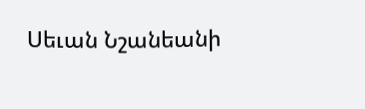Սեւան Նշանեանի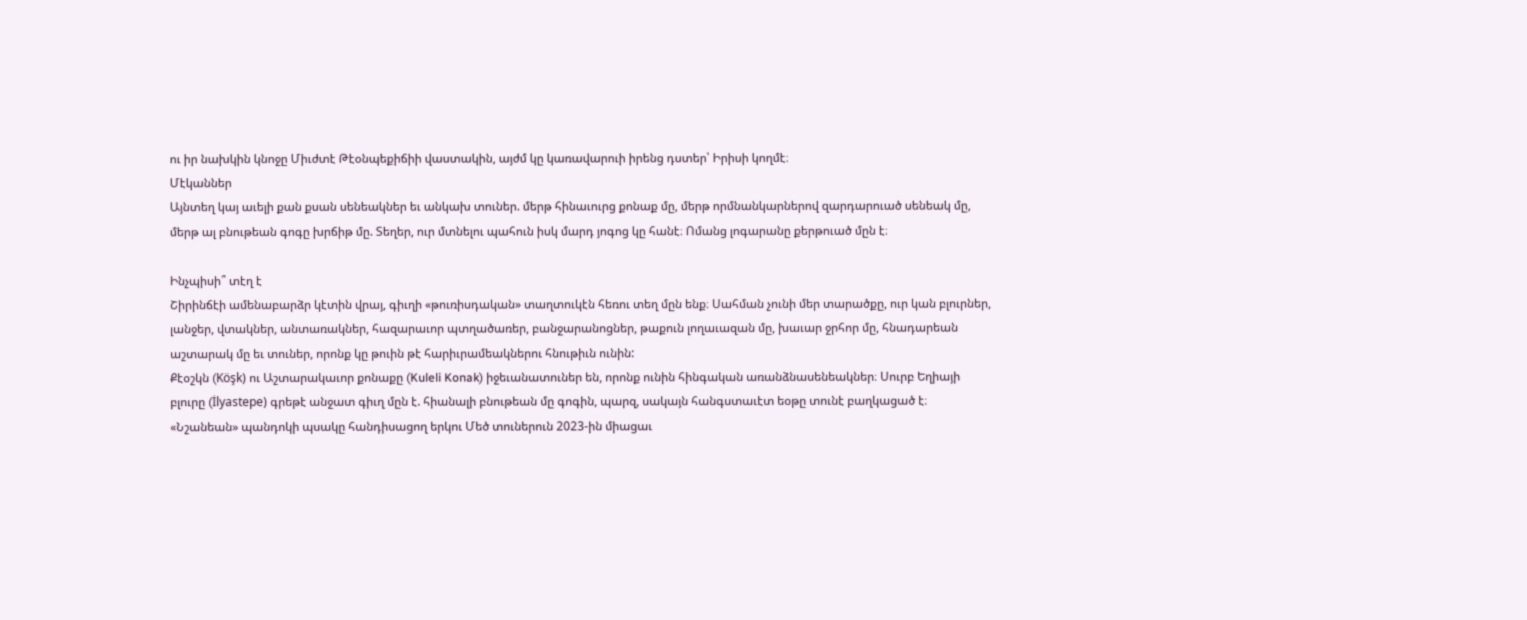ու իր նախկին կնոջը Միւժտէ Թէօնպեքիճիի վաստակին, այժմ կը կառավարուի իրենց դստեր՝ Իրիսի կողմէ։
Մէկաններ
Այնտեղ կայ աւելի քան քսան սենեակներ եւ անկախ տուներ. մերթ հինաւուրց քոնաք մը, մերթ որմնանկարներով զարդարուած սենեակ մը, մերթ ալ բնութեան գոգը խրճիթ մը. Տեղեր, ուր մտնելու պահուն իսկ մարդ յոգոց կը հանէ։ Ոմանց լոգարանը քերթուած մըն է։

Ինչպիսի՞ տէղ է
Շիրինճէի ամենաբարձր կէտին վրայ, գիւղի «թուռիսդական» տաղտուկէն հեռու տեղ մըն ենք։ Սահման չունի մեր տարածքը, ուր կան բլուրներ, լանջեր, վտակներ, անտառակներ, հազարաւոր պտղածառեր, բանջարանոցներ, թաքուն լողաւազան մը, խաւար ջրհոր մը, հնադարեան աշտարակ մը եւ տուներ, որոնք կը թուին թէ հարիւրամեակներու հնութիւն ունին:
Քէօշկն (Köşk) ու Աշտարակաւոր քոնաքը (Kuleli Konak) իջեւանատուներ են, որոնք ունին հինգական առանձնասենեակներ։ Սուրբ Եղիայի բլուրը (İlyastepe) գրեթէ անջատ գիւղ մըն է. հիանալի բնութեան մը գոգին, պարզ, սակայն հանգստաւէտ եօթը տունէ բաղկացած է։ «Նշանեան» պանդոկի պսակը հանդիսացող երկու Մեծ տուներուն 2023-ին միացաւ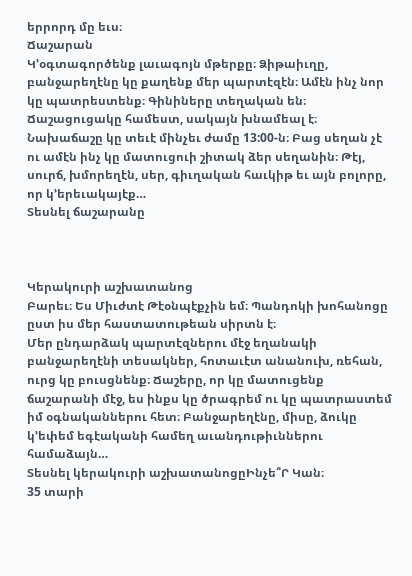երրորդ մը եւս։
Ճաշարան
Կ՚օգտագործենք լաւագոյն մթերքը։ Ձիթաիւղը, բանջարեղէնը կը քաղենք մեր պարտէզէն։ Ամէն ինչ նոր կը պատրեստենք։ Գինիները տեղական են։ Ճաշացուցակը համեստ, սակայն խնամեալ է։
Նախաճաշը կը տեւէ մինչեւ ժամը 13:00-ն։ Բաց սեղան չէ ու ամէն ինչ կը մատուցուի շիտակ ձեր սեղանին։ Թէյ, սուրճ, խմորեղէն, սեր, գիւղական հաւկիթ եւ այն բոլորը, որ կ՚երեւակայէք…
Տեսնել ճաշարանը



Կերակուրի աշխատանոց
Բարեւ։ Ես Միւժտէ Թէօնպէքչին եմ։ Պանդոկի խոհանոցը ըստ իս մեր հաստատութեան սիրտն է։
Մեր ընդարձակ պարտէզներու մէջ եղանակի բանջարեղէնի տեսակներ, հոտաւէտ անանուխ, ռեհան, ուրց կը բուսցնենք։ Ճաշերը, որ կը մատուցենք ճաշարանի մէջ, ես ինքս կը ծրագրեմ ու կը պատրաստեմ իմ օգնականներու հետ։ Բանջարեղէնը, միսը, ձուկը կ՚եփեմ եգէականի համեղ աւանդութիւններու համաձայն…
Տեսնել կերակուրի աշխատանոցըԻնչե՞Ր Կան։
35 տարի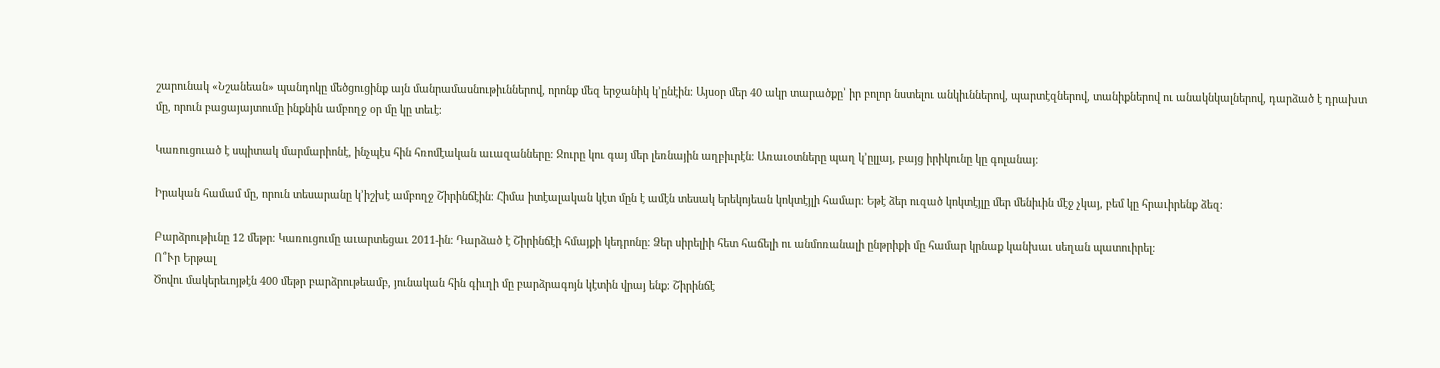շարունակ «Նշանեան» պանդոկը մեծցուցինք այն մանրամասնութիւններով, որոնք մեզ երջանիկ կ՚ընէին։ Այսօր մեր 40 ակր տարածքը՝ իր բոլոր նստելու անկիւններով, պարտէզներով, տանիքներով ու անակնկալներով, դարձած է դրախտ մը, որուն բացայայտումը ինքնին ամբողջ օր մը կը տեւէ։

Կառուցուած է սպիտակ մարմարիոնէ, ինչպէս հին հռոմէական աւազանները։ Ջուրը կու գայ մեր լեռնային աղբիւրէն։ Առաւօտները պաղ կ՚ըլլայ, բայց իրիկունը կը գոլանայ։

Իրական համամ մը, որուն տեսարանը կ՚իշխէ ամբողջ Շիրինճէին։ Հիմա իտէալական կէտ մըն է ամէն տեսակ երեկոյեան կոկտէյլի համար։ Եթէ ձեր ուզած կոկտէյլը մեր մենիւին մէջ չկայ, բեմ կը հրաւիրենք ձեզ։

Բարձրութիւնը 12 մեթր։ Կառուցումը աւարտեցաւ 2011-ին։ Դարձած է Շիրինճէի հմայքի կեդրոնը։ Ձեր սիրելիի հետ հաճելի ու անմոռանալի ընթրիքի մը համար կրնաք կանխաւ սեղան պատուիրել։
Ո՞Ւր Երթալ
Ծովու մակերեւոյթէն 400 մեթր բարձրութեամբ, յունական հին գիւղի մը բարձրագոյն կէտին վրայ ենք։ Շիրինճէ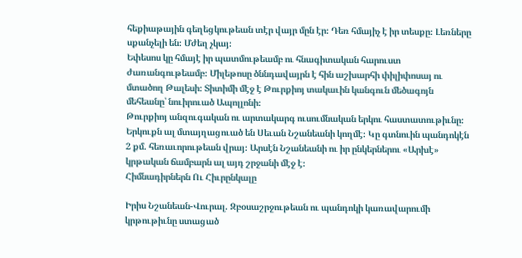հեքիաթային գեղեցկութեան տէր վայր մըն էր։ Դեռ հմայիչ է իր տեսքը։ Լեռները սքանչելի են։ Մժեղ չկայ։
Եփեսոս կը հմայէ իր պատմութեամբ ու հնագիտական հարուստ ժառանգութեամբ։ Միլեթոսը ծննդավայրն է հին աշխարհի փիլիփոսայ ու մտածող Թալեսի։ Տիտիմի մէջ է Թուրքիոյ տակաւին կանգուն մեծագոյն մեհեանը՝ նուիրուած Ապոլլոնի։
Թուրքիոյ անզուգական ու արտակարգ ուսումնական երկու հաստատութիւնը։ Երկուքն ալ մտայղացուած են Սեւան Նշանեանի կողմէ։ Կը գտնուին պանդոկէն 2 քմ. հեռաւորութեան վրայ։ Արսէն Նշանեանի ու իր ընկերներու «Արխէ» կրթական ճամբարն ալ այդ շրջանի մէջ է։
Հիմնադիրներն Ու Հիւրընկալը

Իրիս Նշանեան-Վուրալ. Զբօսաշրջութեան ու պանդոկի կառավարումի կրթութիւնը ստացած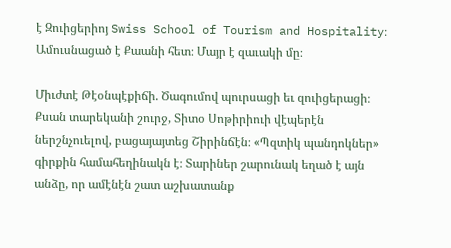է Զուիցերիոյ Swiss School of Tourism and Hospitality։ Ամուսնացած է Քաանի հետ։ Մայր է զաւակի մը։

Միւժտէ Թէօնպէքիճի. Ծագումով պուրսացի եւ զուիցերացի։ Քսան տարեկանի շուրջ, Տիտօ Սոթիրիուի վէպերէն ներշնչուելով, բացայայտեց Շիրինճէն։ «Պզտիկ պանդոկներ» գիրքին համահեղինակն է։ Տարիներ շարունակ եղած է այն անձը, որ ամէնէն շատ աշխատանք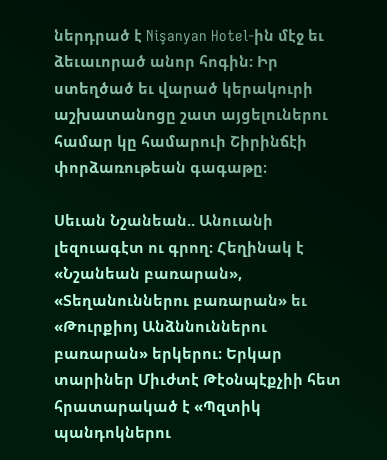ներդրած է Nişanyan Hotel-ին մէջ եւ ձեւաւորած անոր հոգին։ Իր ստեղծած եւ վարած կերակուրի աշխատանոցը շատ այցելուներու համար կը համարուի Շիրինճէի փորձառութեան գագաթը։

Սեւան Նշանեան.. Անուանի լեզուագէտ ու գրող։ Հեղինակ է «Նշանեան բառարան», «Տեղանուններու բառարան» եւ «Թուրքիոյ Անձննուններու բառարան» երկերու։ Երկար տարիներ Միւժտէ Թէօնպէքչիի հետ հրատարակած է «Պզտիկ պանդոկներու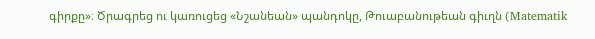գիրքը»։ Ծրագրեց ու կառուցեց «Նշանեան» պանդոկը, Թուաբանութեան գիւղն (Matematik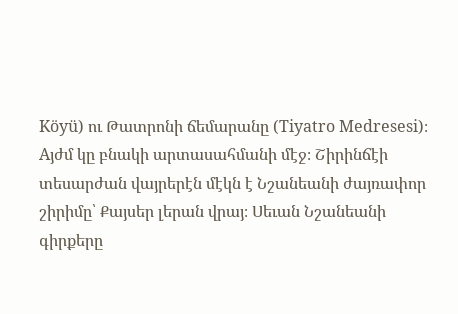Köyü) ու Թատրոնի ճեմարանը (Tiyatro Medresesi)։ Aյժմ կը բնակի արտասահմանի մէջ։ Շիրինճէի տեսարժան վայրերէն մէկն է Նշանեանի ժայռափոր շիրիմը՝ Քայսեր լերան վրայ։ Սեւան Նշանեանի գիրքերը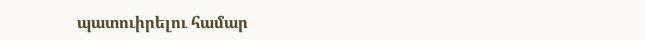պատուիրելու համար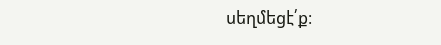սեղմեցէ՛ք։